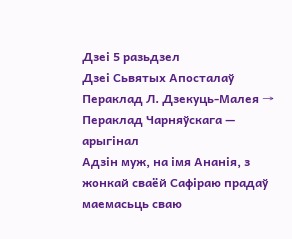Дзеі 5 разьдзел
Дзеі Сьвятых Апосталаў
Пераклад Л. Дзекуць-Малея → Пераклад Чарняўскага — арыгінал
Адзін муж, на імя Ананія, з жонкай сваёй Сафіраю прадаў маемасьць сваю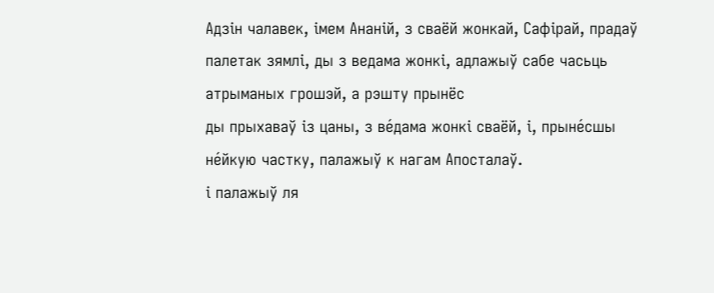Адзін чалавек, імем Ананій, з сваёй жонкай, Сафірай, прадаў палетак зямлі, ды з ведама жонкі, адлажыў сабе часьць атрыманых грошэй, а рэшту прынёс
ды прыхаваў із цаны, з ве́дама жонкі сваёй, і, прыне́сшы не́йкую частку, палажыў к нагам Апосталаў.
і палажыў ля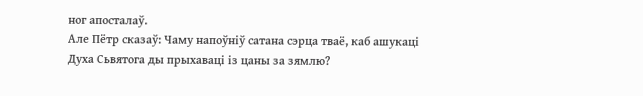ног апосталаў.
Але Пётр сказаў: Чаму напоўніў сатана сэрца тваё, каб ашукаці Духа Сьвятога ды прыхаваці із цаны за зямлю?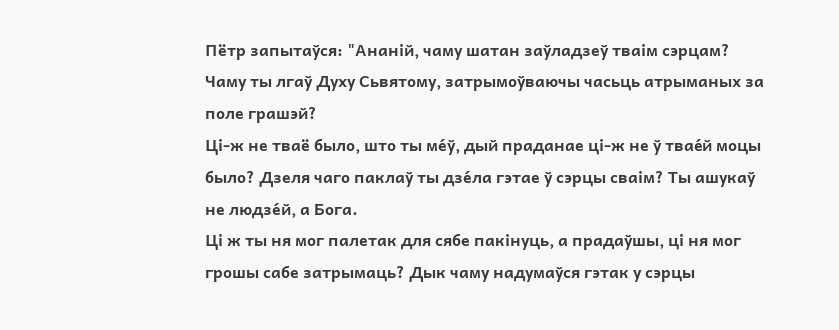Пётр запытаўся: "Ананій, чаму шатан заўладзеў тваім сэрцам? Чаму ты лгаў Духу Сьвятому, затрымоўваючы часьць атрыманых за поле грашэй?
Ці-ж не тваё было, што ты ме́ў, дый праданае ці-ж не ў твае́й моцы было? Дзеля чаго паклаў ты дзе́ла гэтае ў сэрцы сваім? Ты ашукаў не людзе́й, а Бога.
Ці ж ты ня мог палетак для сябе пакінуць, а прадаўшы, ці ня мог грошы сабе затрымаць? Дык чаму надумаўся гэтак у сэрцы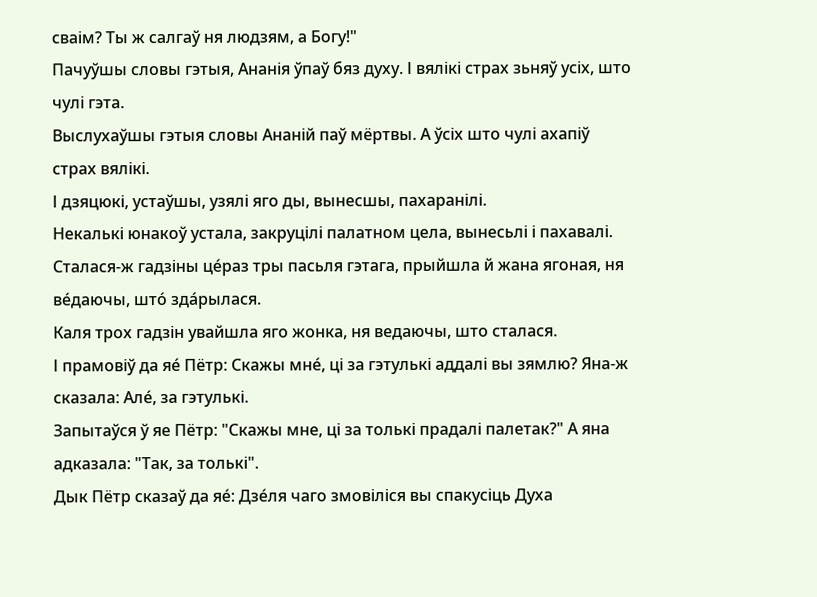сваім? Ты ж салгаў ня людзям, а Богу!"
Пачуўшы словы гэтыя, Ананія ўпаў бяз духу. І вялікі страх зьняў усіх, што чулі гэта.
Выслухаўшы гэтыя словы Ананій паў мёртвы. А ўсіх што чулі ахапіў страх вялікі.
І дзяцюкі, устаўшы, узялі яго ды, вынесшы, пахаранілі.
Некалькі юнакоў устала, закруцілі палатном цела, вынесьлі і пахавалі.
Сталася-ж гадзіны це́раз тры пасьля гэтага, прыйшла й жана ягоная, ня ве́даючы, што́ зда́рылася.
Каля трох гадзін увайшла яго жонка, ня ведаючы, што сталася.
І прамовіў да яе́ Пётр: Скажы мне́, ці за гэтулькі аддалі вы зямлю? Яна-ж сказала: Але́, за гэтулькі.
Запытаўся ў яе Пётр: "Скажы мне, ці за толькі прадалі палетак?" А яна адказала: "Так, за толькі".
Дык Пётр сказаў да яе́: Дзе́ля чаго змовіліся вы спакусіць Духа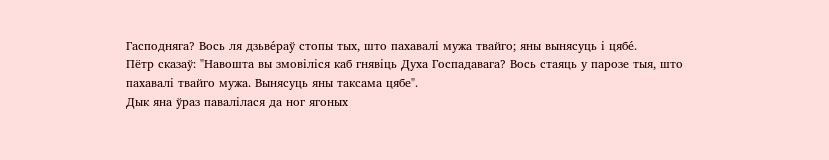Гасподняга? Вось ля дзьве́раў стопы тых, што пахавалі мужа твайго; яны вынясуць і цябе́.
Пётр сказаў: "Навошта вы змовіліся каб гнявіць Духа Госпадавага? Вось стаяць у парозе тыя, што пахавалі твайго мужа. Вынясуць яны таксама цябе".
Дык яна ўраз павалілася да ног ягоных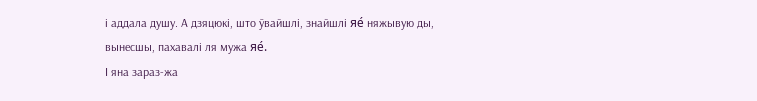і аддала душу. А дзяцюкі, што ўвайшлі, знайшлі яе́ няжывую ды, вынесшы, пахавалі ля мужа яе́.
І яна зараз-жа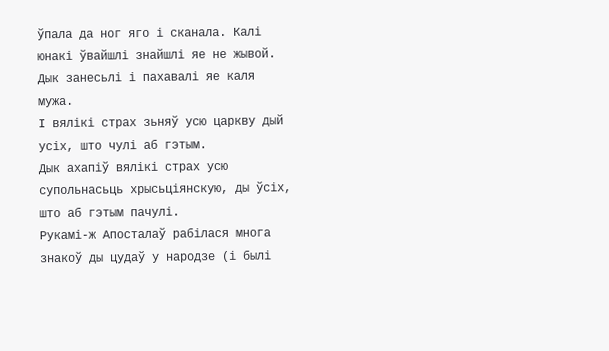ўпала да ног яго і сканала. Калі юнакі ўвайшлі знайшлі яе не жывой. Дык занесьлі і пахавалі яе каля мужа.
І вялікі страх зьняў усю царкву дый усіх, што чулі аб гэтым.
Дык ахапіў вялікі страх усю супольнасьць хрысьціянскую, ды ўсіх, што аб гэтым пачулі.
Рукамі-ж Апосталаў рабілася многа знакоў ды цудаў у народзе (і былі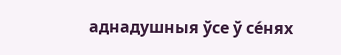аднадушныя ўсе ў се́нях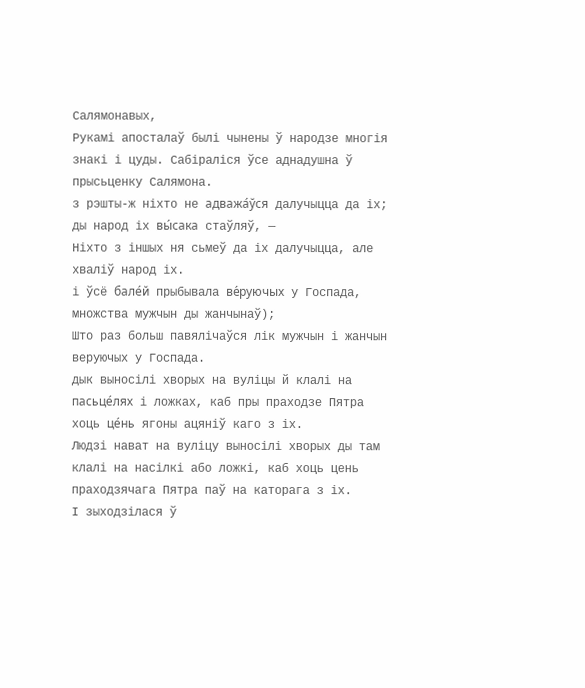Салямонавых,
Рукамі апосталаў былі чынены ў народзе многія знакі і цуды. Сабіраліся ўсе аднадушна ў прысьценку Салямона.
з рэшты-ж ніхто не адважа́ўся далучыцца да іх; ды народ іх вы́сака стаўляў, —
Ніхто з іншых ня сьмеў да іх далучыцца, але хваліў народ іх.
і ўсё бале́й прыбывала ве́руючых у Госпада, множства мужчын ды жанчынаў);
Што раз больш павялічаўся лік мужчын і жанчын веруючых у Госпада.
дык выносілі хворых на вуліцы й клалі на пасьце́лях і ложках, каб пры праходзе Пятра хоць це́нь ягоны ацяніў каго з іх.
Людзі нават на вуліцу выносілі хворых ды там клалі на насілкі або ложкі, каб хоць цень праходзячага Пятра паў на каторага з іх.
І зыходзілася ў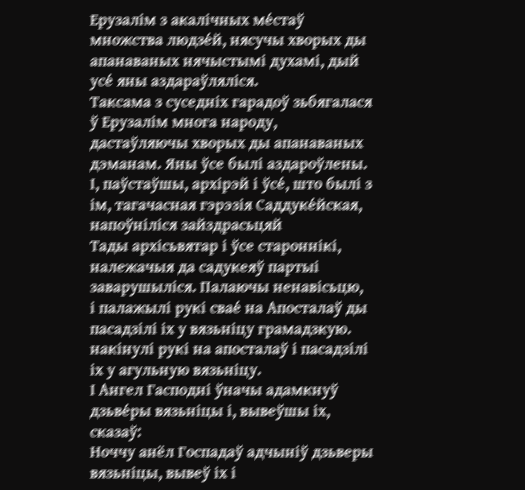Ерузалім з акалічных ме́стаў множства людзе́й, нясучы хворых ды апанаваных нячыстымі духамі, дый усе́ яны аздараўляліся.
Таксама з суседніх гарадоў зьбягалася ў Ерузалім многа народу, дастаўляючы хворых ды апанаваных дэманам. Яны ўсе былі аздароўлены.
І, паўстаўшы, архірэй і ўсе́, што былі з ім, тагачасная гэрэзія Саддуке́йская, напоўніліся зайздрасьцяй
Тады архісьвятар і ўсе староннікі, належачыя да садукеяў партыі заварушыліся. Палаючы ненавісьцю,
і палажылі рукі свае́ на Апосталаў ды пасадзілі іх у вязьніцу грамадзкую.
накінулі рукі на апосталаў і пасадзілі іх у агульную вязьніцу.
І Ангел Гасподні ўначы адамкнуў дзьве́ры вязьніцы і, вывеўшы іх, сказаў:
Ноччу анёл Госпадаў адчыніў дзьверы вязьніцы, вывеў іх і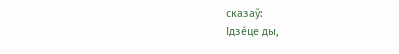сказаў:
Ідзе́це ды,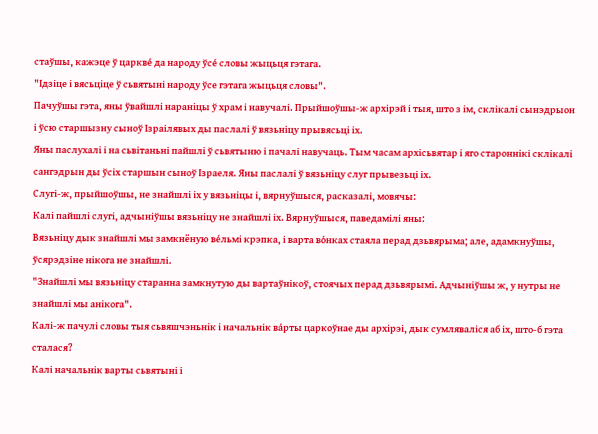стаўшы, кажэце ў царкве́ да народу ўсе́ словы жыцьця гэтага.
"Ідзіце і вясьціце ў сьвятыні народу ўсе гэтага жыцьця словы".
Пачуўшы гэта, яны ўвайшлі нараніцы ў храм і навучалі. Прыйшоўшы-ж архірэй і тыя, што з ім, склікалі сынэдрыон і ўсю старшызну сыноў Ізраілявых ды паслалі ў вязьніцу прывясьці іх.
Яны паслухалі і на сьвітаньні пайшлі ў сьвятыню і пачалі навучаць. Тым часам архісьвятар і яго староннікі склікалі сангэдрын ды ўсіх старшын сыноў Ізраеля. Яны паслалі ў вязьніцу слуг прывезьці іх.
Слугі-ж, прыйшоўшы, не знайшлі іх у вязьніцы і, вярнуўшыся, расказалі, мовячы:
Калі пайшлі слугі, адчыніўшы вязьніцу не знайшлі іх. Вярнуўшыся, паведамілі яны:
Вязьніцу дык знайшлі мы замкнёную ве́льмі крэпка, і варта во́нках стаяла перад дзьвярыма; але, адамкнуўшы, ўсярэдзіне нікога не знайшлі.
"Знайшлі мы вязьніцу старанна замкнутую ды вартаўнікоў, стоячых перад дзьвярымі. Адчыніўшы ж, у нутры не знайшлі мы анікога".
Калі-ж пачулі словы тыя сьвяшчэньнік і начальнік ва́рты царкоўнае ды архірэі, дык сумляваліся аб іх, што-б гэта сталася?
Калі начальнік варты сьвятыні і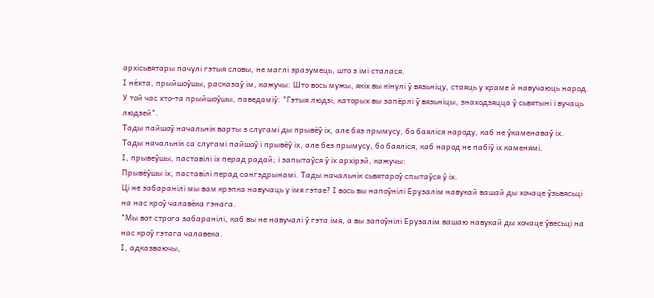архісьвятары пачулі гэтыя словы, не маглі зразумець, што з імі сталася.
І не́хта, прыйшоўшы, расказаў ім, кажучы: Што вось мужы, якіх вы кінулі ў вязьніцу, стаяць у храме й навучаюць народ.
У той час хто-та прыйшоўшы, паведаміў: "Гэтыя людзі, каторых вы запёрлі ў вязьніцы, знаходзяцца ў сьвятыні і вучаць людзей".
Тады пайшоў начальнік варты з слугамі ды прывёў іх, але бяз прымусу, бо баяліся народу, каб не ўкаменаваў іх.
Тады начальнік са слугамі пайшоў і прывёў іх, але без прымусу, бо баяліся, каб народ не пабіў іх каменямі.
І, прывеўшы, паставілі іх перад радай; і запытаўся ў іх архірэй, кажучы:
Прывёўшы іх, паставілі перад сангэдрынамі. Тады начальнік сьвятароў спытаўся ў іх.
Ці не забаранілі мы вам крэпка навучаць у імя гэтае? І вось вы напоўнілі Ерузалім навукай вашай ды хочаце ўзьвясьці на нас кроў чалаве́ка гэнага.
"Мы вот строга забаранілі, каб вы не навучалі ў гэта імя, а вы запоўнілі Ерузалім вашаю навукай ды хочаце ўвесьці на нас кроў гэтага чалавека.
І, адказваючы,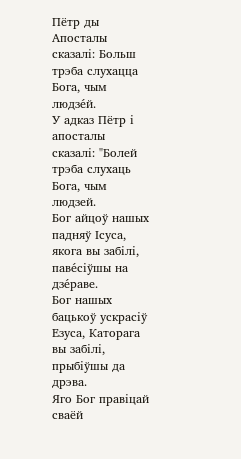Пётр ды Апосталы сказалі: Больш трэба слухацца Бога, чым людзе́й.
У адказ Пётр і апосталы сказалі: "Болей трэба слухаць Бога, чым людзей.
Бог айцоў нашых падняў Ісуса, якога вы забілі, паве́сіўшы на дзе́раве.
Бог нашых бацькоў ускрасіў Езуса, Каторага вы забілі, прыбіўшы да дрэва.
Яго Бог правіцай сваёй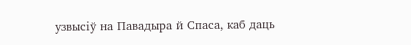узвысіў на Павадыра й Спаса, каб даць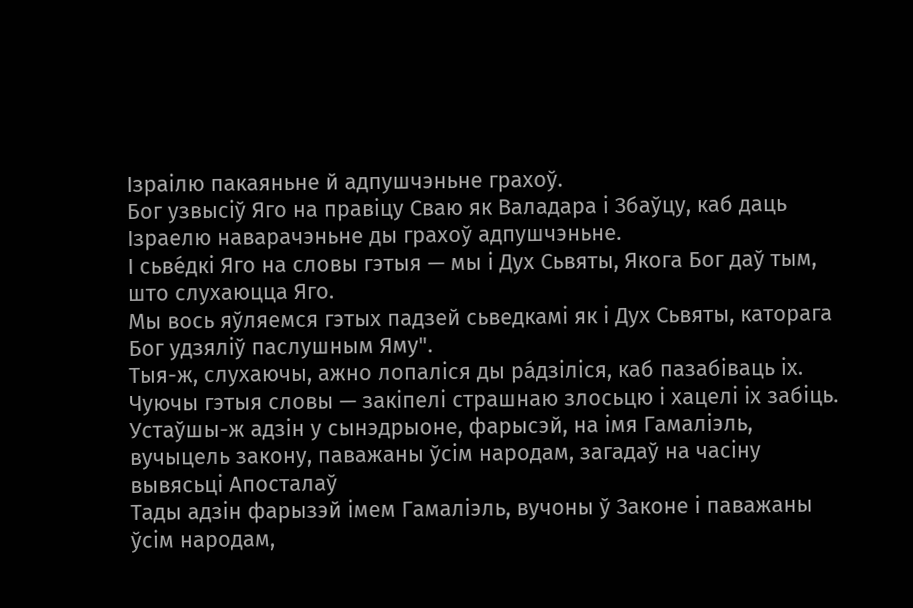Ізраілю пакаяньне й адпушчэньне грахоў.
Бог узвысіў Яго на правіцу Сваю як Валадара і Збаўцу, каб даць Ізраелю наварачэньне ды грахоў адпушчэньне.
І сьве́дкі Яго на словы гэтыя — мы і Дух Сьвяты, Якога Бог даў тым, што слухаюцца Яго.
Мы вось яўляемся гэтых падзей сьведкамі як і Дух Сьвяты, каторага Бог удзяліў паслушным Яму".
Тыя-ж, слухаючы, ажно лопаліся ды ра́дзіліся, каб пазабіваць іх.
Чуючы гэтыя словы — закіпелі страшнаю злосьцю і хацелі іх забіць.
Устаўшы-ж адзін у сынэдрыоне, фарысэй, на імя Гамаліэль, вучыцель закону, паважаны ўсім народам, загадаў на часіну вывясьці Апосталаў
Тады адзін фарызэй імем Гамаліэль, вучоны ў Законе і паважаны ўсім народам,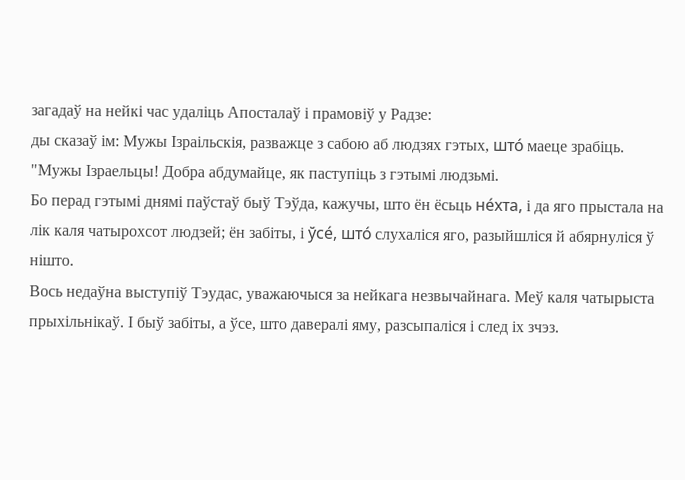загадаў на нейкі час удаліць Апосталаў і прамовіў у Радзе:
ды сказаў ім: Мужы Ізраільскія, разважце з сабою аб людзях гэтых, што́ маеце зрабіць.
"Мужы Ізраельцы! Добра абдумайце, як паступіць з гэтымі людзьмі.
Бо перад гэтымі днямі паўстаў быў Тэўда, кажучы, што ён ёсьць не́хта, і да яго прыстала на лік каля чатырохсот людзей; ён забіты, і ўсе́, што́ слухаліся яго, разыйшліся й абярнуліся ў нішто.
Вось недаўна выступіў Тэудас, уважаючыся за нейкага незвычайнага. Меў каля чатырыста прыхільнікаў. І быў забіты, а ўсе, што давералі яму, разсыпаліся і след іх зчэз.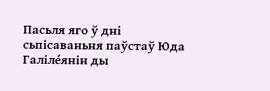Пасьля яго ў дні сьпісаваньня паўстаў Юда Галіле́янін ды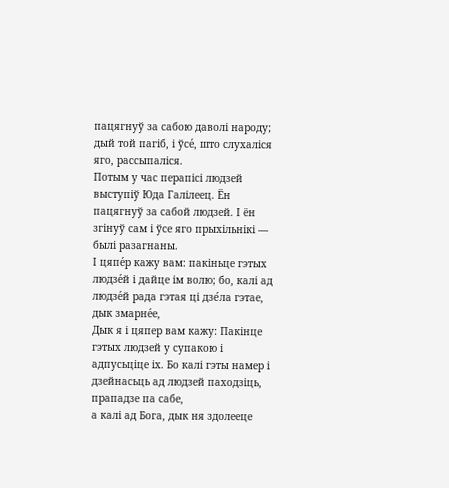пацягнуў за сабою даволі народу; дый той пагіб, і ўсе́, што слухаліся яго, рассыпаліся.
Потым у час перапісі людзей выступіў Юда Галілеец. Ён пацягнуў за сабой людзей. І ён згінуў сам і ўсе яго прыхільнікі — былі разагнаны.
І цяпе́р кажу вам: пакіньце гэтых людзе́й і дайце ім волю; бо, калі ад людзе́й рада гэтая ці дзе́ла гэтае, дык змарне́е,
Дык я і цяпер вам кажу: Пакінце гэтых людзей у супакою і адпусьціце іх. Бо калі гэты намер і дзейнасьць ад людзей паходзіць, прападзе па сабе,
а калі ад Бога, дык ня здолееце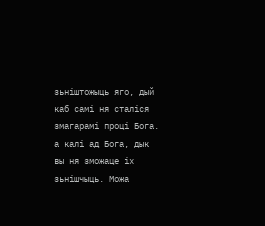зьніштожыць яго, дый каб самі ня сталіся змагарамі проці Бога.
а калі ад Бога, дык вы ня зможаце іх зьнішчыць. Можа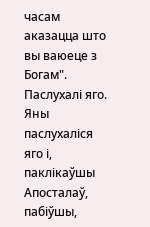часам аказацца што вы ваюеце з Богам". Паслухалі яго.
Яны паслухаліся яго і, паклікаўшы Апосталаў, пабіўшы,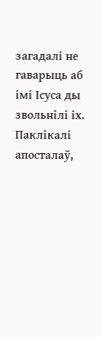загадалі не гаварыць аб імі Ісуса ды звольнілі іх.
Паклікалі апосталаў,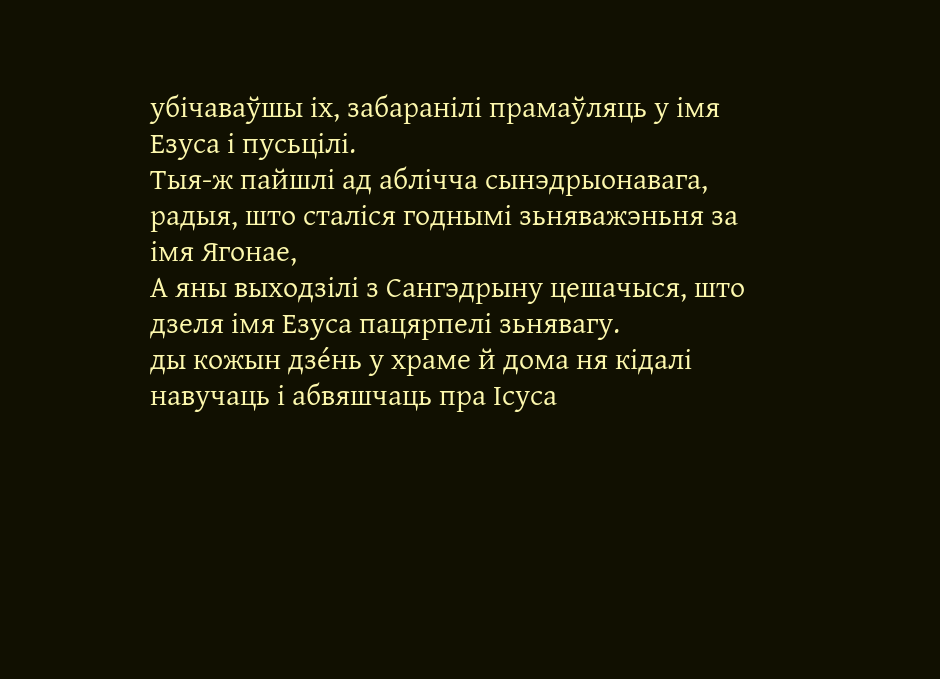убічаваўшы іх, забаранілі прамаўляць у імя Езуса і пусьцілі.
Тыя-ж пайшлі ад аблічча сынэдрыонавага, радыя, што сталіся годнымі зьняважэньня за імя Ягонае,
А яны выходзілі з Сангэдрыну цешачыся, што дзеля імя Езуса пацярпелі зьнявагу.
ды кожын дзе́нь у храме й дома ня кідалі навучаць і абвяшчаць пра Ісуса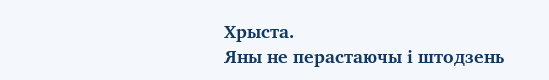Хрыста.
Яны не перастаючы і штодзень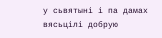у сьвятыні і па дамах вясьцілі добрую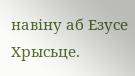навіну аб Езусе Хрысьце.